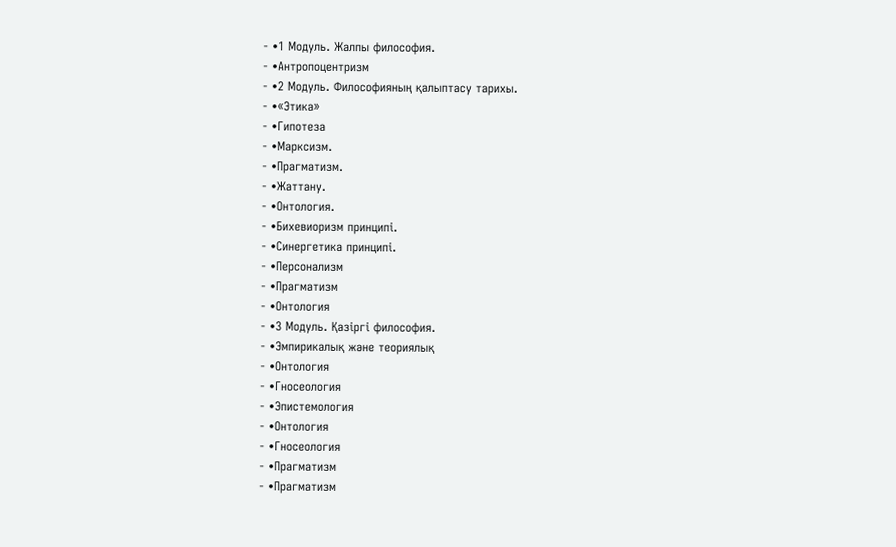- •1 Модуль. Жалпы философия.
- •Антропоцентризм
- •2 Модуль. Философияның қалыптасу тарихы.
- •«Этика»
- •Гипотеза
- •Марксизм.
- •Прагматизм.
- •Жаттану.
- •Онтология.
- •Бихевиоризм принципі.
- •Синергетика принципі.
- •Персонализм
- •Прагматизм
- •Онтология
- •3 Модуль. Қазіргі философия.
- •Эмпирикалық және теориялық
- •Онтология
- •Гносеология
- •Эпистемология
- •Онтология
- •Гносеология
- •Прагматизм
- •Прагматизм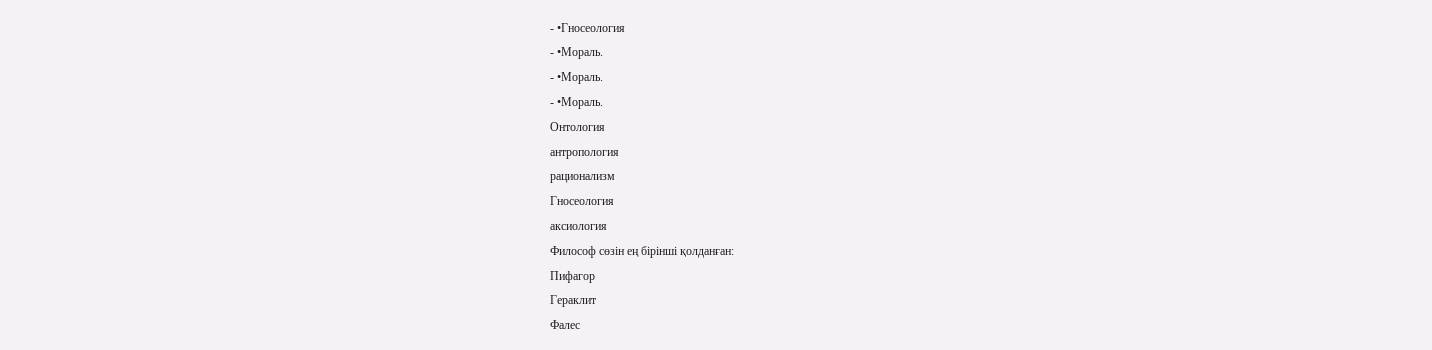- •Гносеология
- •Мораль.
- •Мораль.
- •Мораль.
Онтология
антропология
рационализм
Гносеология
аксиология
Философ сөзiн ең бiрiншi қолданған:
Пифагор
Гераклит
Фалес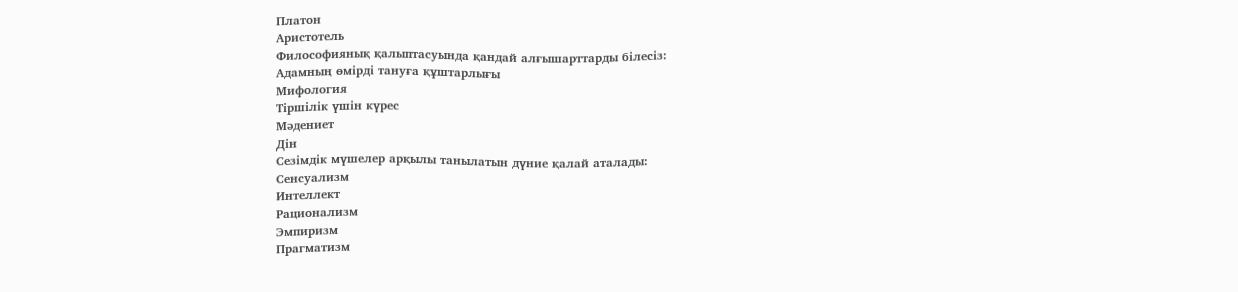Платон
Аристотель
Философиянық қалыптасуында қандай алғышарттарды бiлесiз:
Адамның өмiрдi тануға құштарлығы
Мифология
Тiршiлiк үшiн күрес
Мәдениет
Дiн
Сезiмдiк мүшелер арқылы танылатын дүние қалай аталады:
Сенсуализм
Интеллект
Рационализм
Эмпиризм
Прагматизм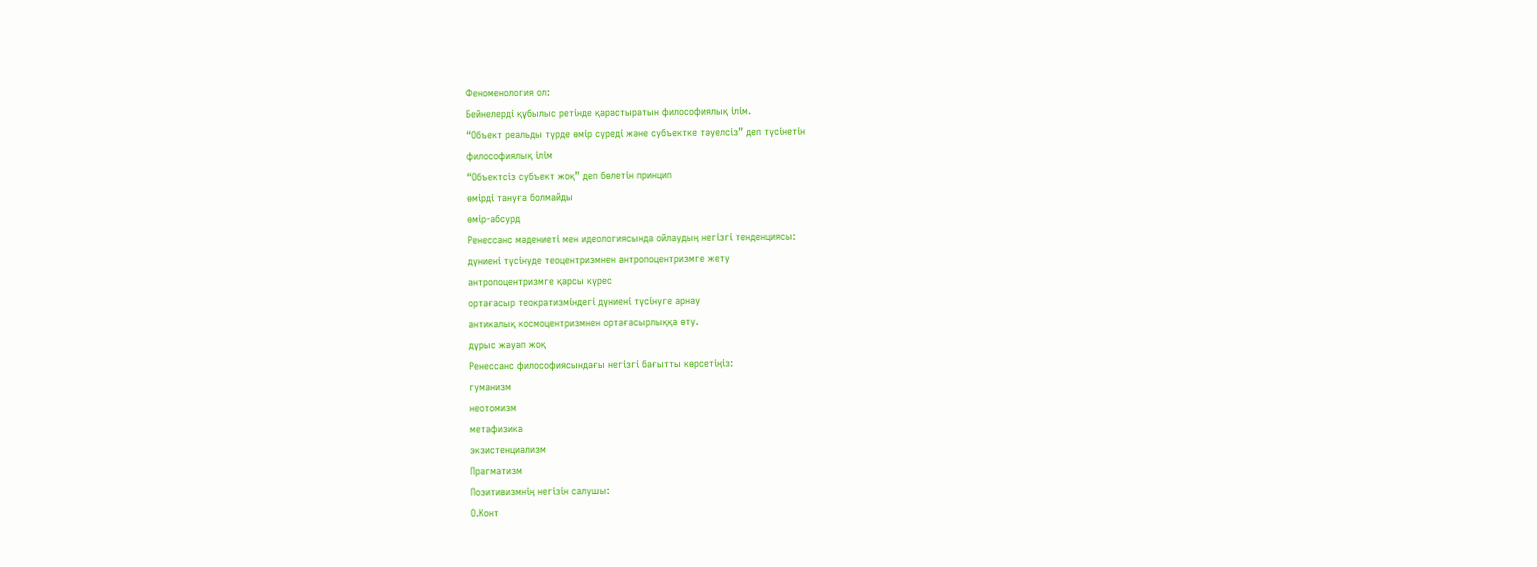Феноменология ол:
Бейнелердi құбылыс ретінде қарастыратын философиялық iлiм.
“Объект реальды түрде өмiр сүредi және субъектке тәуелсiз” деп түсiнетiн
философиялық iлiм
“Объектсiз субъект жоқ” деп бөлетiн принцип
өмiрдi тануға болмайды
өмiр-абсурд
Ренессанс мәдениеті мен идеологиясында ойлаудың негізгі тенденциясы:
дүниені түсінуде теоцентризмнен антропоцентризмге жету
антропоцентризмге қарсы күрес
ортағасыр теократизміндегі дүниені түсінуге арнау
антикалық космоцентризмнен ортағасырлыққа өту.
дұрыс жауап жоқ
Ренессанс философиясындағы негізгі бағытты көрсетіңіз:
гуманизм
неотомизм
метафизика
экзистенциализм
Прагматизм
Позитивизмнің негізін салушы:
О.Конт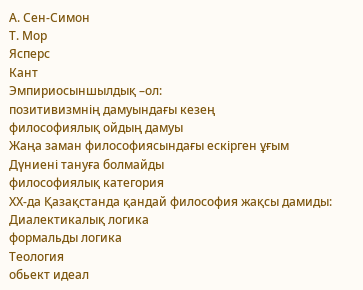А. Сен-Симон
Т. Мор
Ясперс
Кант
Эмпириосыншылдық –ол:
позитивизмнің дамуындағы кезең
философиялық ойдың дамуы
Жаңа заман философиясындағы ескірген ұғым
Дүниені тануға болмайды
философиялық категория
ХХ-да Қазақстанда қандай философия жақсы дамиды:
Диалектикалық логика
формальды логика
Теология
обьект идеал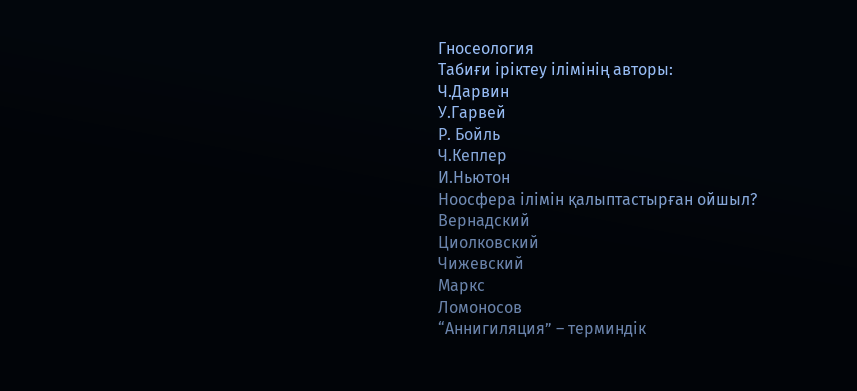Гносеология
Табиғи іріктеу ілімінің авторы:
Ч.Дарвин
У.Гарвей
Р. Бойль
Ч.Кеплер
И.Ньютон
Ноосфера ілімін қалыптастырған ойшыл?
Вернадский
Циолковский
Чижевский
Маркс
Ломоносов
“Аннигиляция” – терминдік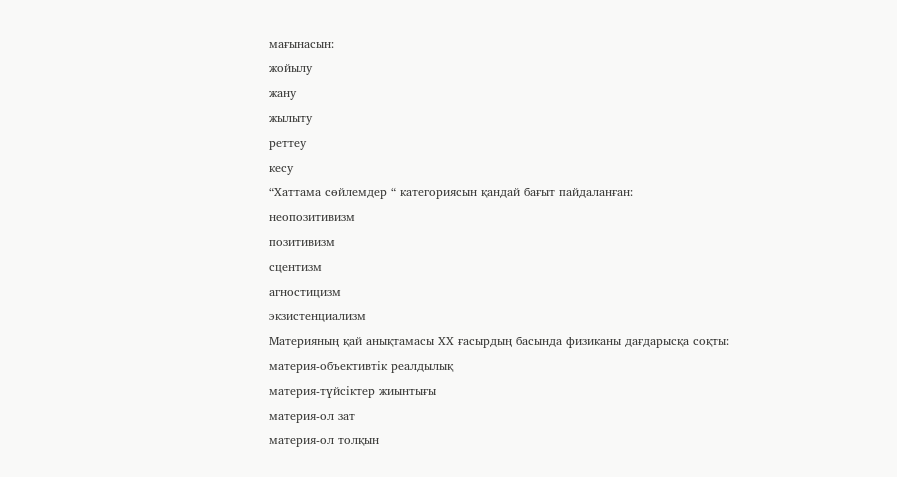мағынасын:
жойылу
жану
жылыту
реттеу
кесу
“Хаттама сөйлемдер “ категориясын қандай бағыт пайдаланған:
неопозитивизм
позитивизм
сцентизм
агностицизм
экзистенциализм
Материяның қай анықтамасы ХХ ғасырдың басында физиканы дағдарысқа соқты:
материя-объективтік реалдылық
материя-түйсіктер жиынтығы
материя-ол зат
материя-ол толқын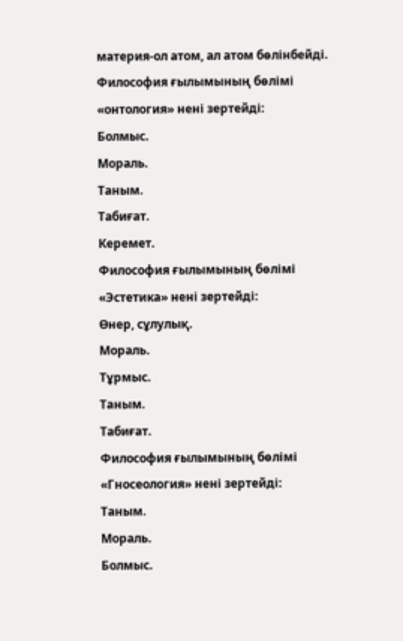материя-ол атом, ал атом бөлінбейді.
Философия ғылымының бөлімі «онтология» нені зертейді:
Болмыс.
Мораль.
Таным.
Табиғат.
Керемет.
Философия ғылымының бөлімі «Эстетика» нені зертейді:
Өнер, сұлулық.
Мораль.
Тұрмыс.
Таным.
Табиғат.
Философия ғылымының бөлімі «Гносеология» нені зертейді:
Таным.
Мораль.
Болмыс.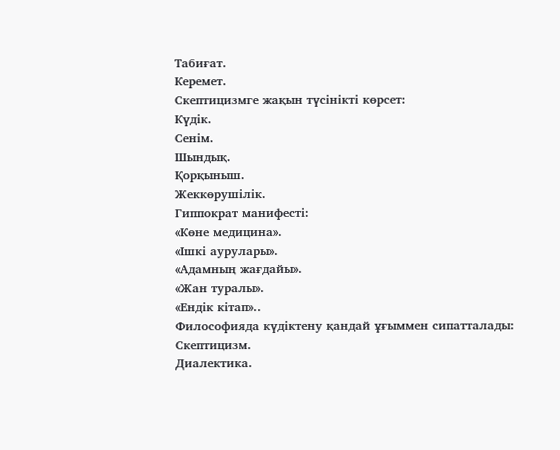Табиғат.
Керемет.
Скептицизмге жақын түсінікті көрсет:
Күдік.
Сенім.
Шындық.
Қорқыныш.
Жеккөрушілік.
Гиппократ манифесті:
«Көне медицина».
«Ішкі аурулары».
«Адамның жағдайы».
«Жан туралы».
«Ендік кітап»..
Философияда күдіктену қандай ұғыммен сипатталады:
Скептицизм.
Диалектика.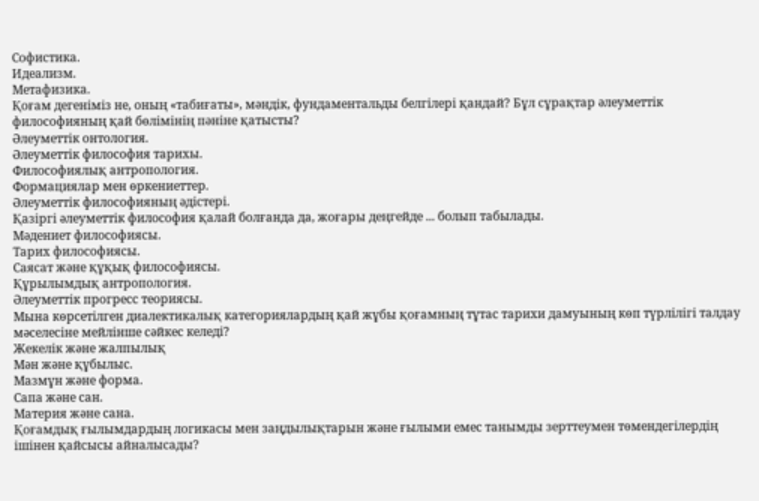Софистика.
Идеализм.
Метафизика.
Қоғам дегеніміз не, оның «табиғаты», мәндік, фундаментальды белгілері қандай? Бұл сұрақтар әлеуметтік философияның қай бөлімінің пәніне қатысты?
Әлеуметтік онтология.
Әлеуметтік философия тарихы.
Философиялық антропология.
Формациялар мен өркениеттер.
Әлеуметтік философияның әдістері.
Қазіргі әлеуметтік философия қалай болғанда да, жоғары деңгейде ... болып табылады.
Мәдениет философиясы.
Тарих философиясы.
Саясат және құқық философиясы.
Құрылымдық антропология.
Әлеуметтік прогресс теориясы.
Мына көрсетілген диалектикалық категориялардың қай жұбы қоғамның тұтас тарихи дамуының көп түрлілігі талдау мәселесіне мейлінше сәйкес келеді?
Жекелік және жалпылық
Мән және құбылыс.
Мазмұн және форма.
Сапа және сан.
Материя және сана.
Қоғамдық ғылымдардың логикасы мен заңдылықтарын және ғылыми емес танымды зерттеумен төмендегілердің ішінен қайсысы айналысады?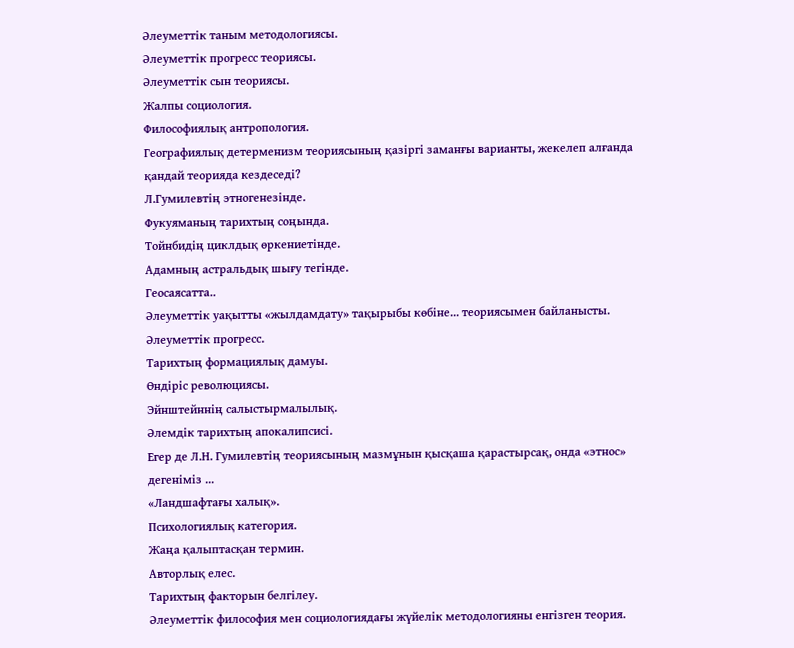Әлеуметтік таным методологиясы.
Әлеуметтік прогресс теориясы.
Әлеуметтік сын теориясы.
Жалпы социология.
Философиялық антропология.
Географиялық детерменизм теориясының қазіргі заманғы варианты, жекелеп алғанда қандай теорияда кездеседі?
Л.Гумилевтің этногенезінде.
Фукуяманың тарихтың соңында.
Тойнбидің циклдық өркениетінде.
Адамның астральдық шығу тегінде.
Геосаясатта..
Әлеуметтік уақытты «жылдамдату» тақырыбы көбіне... теориясымен байланысты.
Әлеуметтік прогресс.
Тарихтың формациялық дамуы.
Өндіріс революциясы.
Эйнштейннің салыстырмалылық.
Әлемдік тарихтың апокалипсисі.
Егер де Л.Н. Гумилевтің теориясының мазмұнын қысқаша қарастырсақ, онда «этнос» дегеніміз ...
«Ландшафтағы халық».
Психологиялық категория.
Жаңа қалыптасқан термин.
Авторлық елес.
Тарихтың факторын белгілеу.
Әлеуметтік философия мен социологиядағы жүйелік методологияны енгізген теория.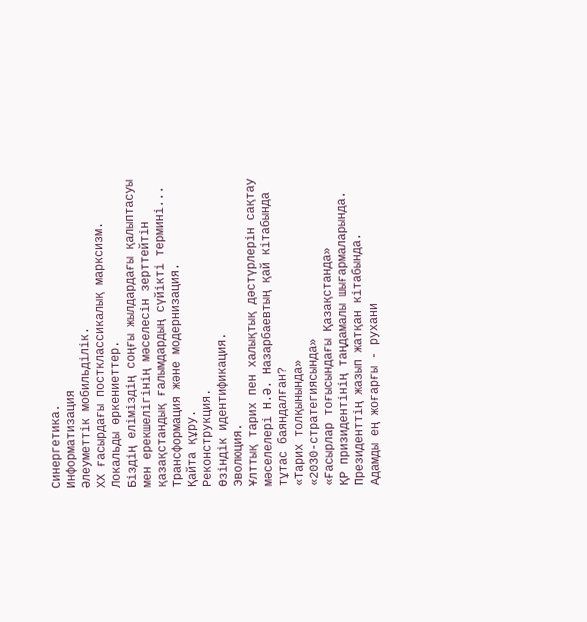Синергетика.
Информатизация
Әлеуметтік мобильділік.
ХХ ғасырдағы постклассикалық марксизм.
Локальды өркениеттер.
Біздің еліміздің соңғы жылдардағы қалыптасуы мен ерекшелігінің мәселесін зерттейтін қазақстандық ғалымдардың сүйікті термині...
Трансформация және модернизация.
Қайта құру.
Реконструкция.
Өзіндік идентификация.
Эволюция.
Ұлттық тарих пен халықтық дәстүрлерін сақтау мәселелері Н.Ә. Назарбаевтың қай кітабында тұтас баяндалған?
«Тарих толқынында»
«2030-стратегиясында»
«Ғасырлар тоғысындағы Қазақстанда»
ҚР призидентінің таңдамалы шығармаларында.
Президенттің жазып жатқан кітабында.
Адамды ең жоғарғы - рухани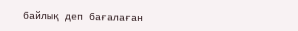байлық деп бағалаған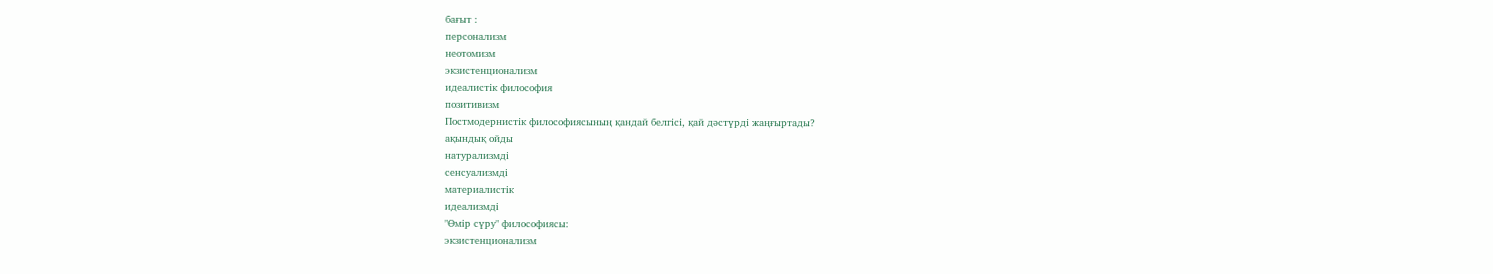бағыт :
персонализм
неотомизм
экзистенционализм
идеалистік философия
позитивизм
Постмодернистік философиясының қандай белгісі, қай дәстүрді жаңғыртады?
ақындық ойды
натурализмді
сенсуализмді
материалистік
идеализмді
"Өмір сүру" философиясы:
экзистенционализм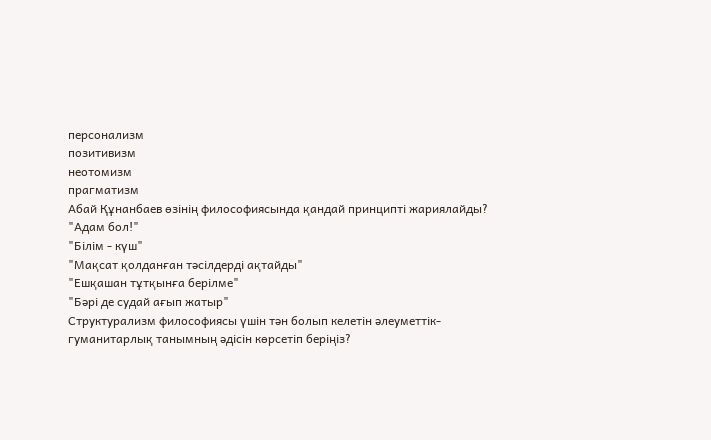персонализм
позитивизм
неотомизм
прагматизм
Абай Құнанбаев өзінің философиясында қандай принципті жариялайды?
"Адам бол!"
"Білім - күш"
"Мақсат қолданған тәсілдерді ақтайды"
"Ешқашан тұтқынға берілме"
"Бәрі де судай ағып жатыр"
Структурализм философиясы үшін тән болып келетін әлеуметтік-гуманитарлық танымның әдісін көрсетіп беріңіз?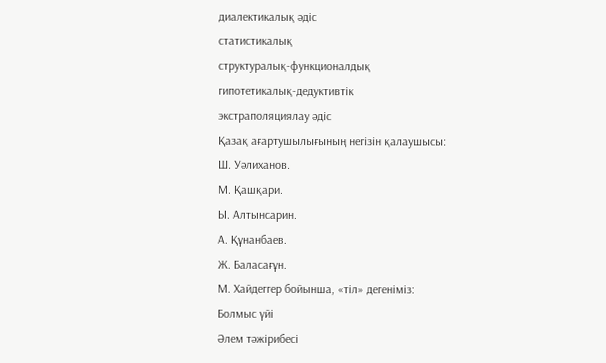диалектикалық әдіс
статистикалық
структуралық-функционалдық
гипотетикалық-дедуктивтік
экстраполяциялау әдіс
Қазақ ағартушылығының негізін қалаушысы:
Ш. Уәлиханов.
М. Қашқари.
Ы. Алтынсарин.
А. Құнанбаев.
Ж. Баласағұн.
М. Хайдеггер бойынша, «тіл» дегеніміз:
Болмыс үйі
Әлем тәжірибесі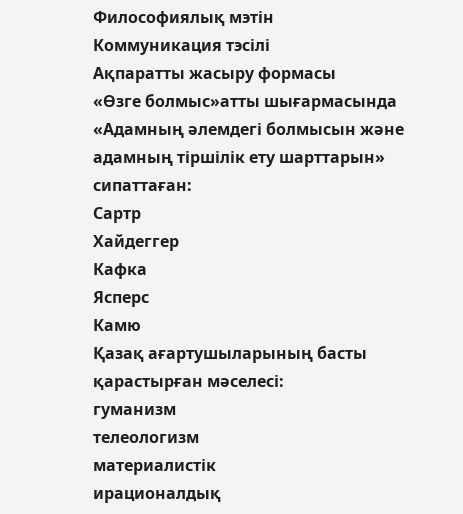Философиялық мэтін
Коммуникация тэсілі
Ақпаратты жасыру формасы
«Өзге болмыс»атты шығармасында «Адамның әлемдегі болмысын және адамның тіршілік ету шарттарын» сипаттаған:
Сартр
Хайдеггер
Кафка
Ясперс
Камю
Қазақ ағартушыларының басты қарастырған мәселесі:
гуманизм
телеологизм
материалистік
ирационалдық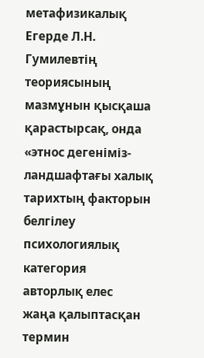метафизикалық
Егерде Л.Н. Гумилевтің теориясының мазмұнын қысқаша қарастырсақ, онда «этнос дегеніміз-
ландшафтағы халық
тарихтың факторын белгілеу
психологиялық категория
авторлық елес
жаңа қалыптасқан термин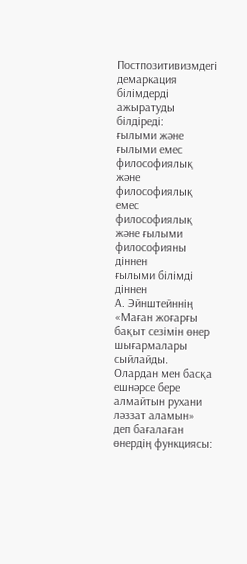Постпозитивизмдегі демаркация білімдерді ажыратуды білдіреді:
ғылыми және ғылыми емес
философиялық және философиялық емес
философиялық және ғылыми
философияны діннен
ғылыми білімді діннен
А. Эйнштейннің «Маған жоғарғы бақыт сезімін өнер шығармалары сыйлайды. Олардан мен басқа ешнәрсе бере алмайтын рухани ләззат аламын» деп бағалаған өнердің функциясы: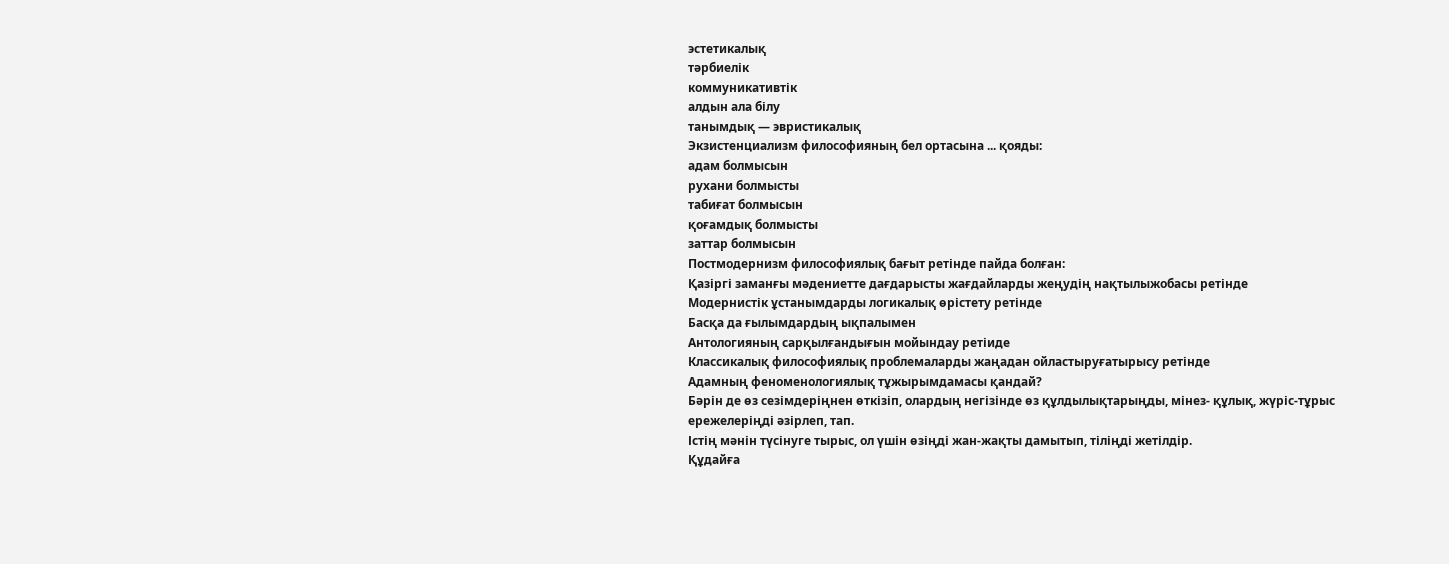эстетикалық
тәрбиелік
коммуникативтік
алдын ала білу
танымдық — эвристикалық
Экзистенциализм философияның бел ортасына ... қояды:
адам болмысын
рухани болмысты
табиғат болмысын
қоғамдық болмысты
заттар болмысын
Постмодернизм философиялық бағыт ретінде пайда болған:
Қазіргі заманғы мәдениетте дағдарысты жағдайларды жеңудің нақтылыжобасы ретінде
Модернистік ұстанымдарды логикалық өрістету ретінде
Басқа да ғылымдардың ықпалымен
Антологияның сарқылғандығын мойындау ретіиде
Классикалық философиялық проблемаларды жаңадан ойластыруғатырысу ретінде
Адамның феноменологиялық тұжырымдамасы қандай?
Бәрін де өз сезімдеріңнен өткізіп, олардың негізінде өз құлдылықтарыңды, мінез- құлық, жүріс-тұрыс ережелеріңді әзірлеп, тап.
Істің мәнін түсінуге тырыс, ол үшін өзіңді жан-жақты дамытып, тіліңді жетілдір.
Құдайға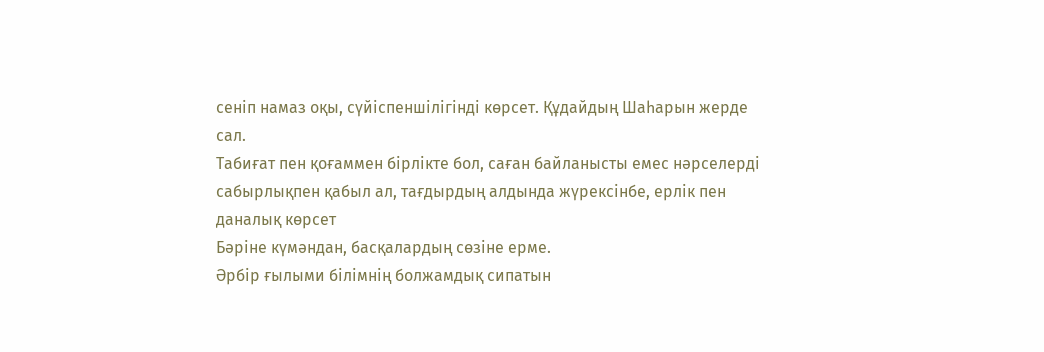сеніп намаз оқы, сүйіспеншілігінді көрсет. Құдайдың Шаһарын жерде
сал.
Табиғат пен қоғаммен бірлікте бол, саған байланысты емес нәрселерді сабырлықпен қабыл ал, тағдырдың алдында жүрексінбе, ерлік пен даналық көрсет
Бәріне күмәндан, басқалардың сөзіне ерме.
Әрбір ғылыми білімнің болжамдық сипатын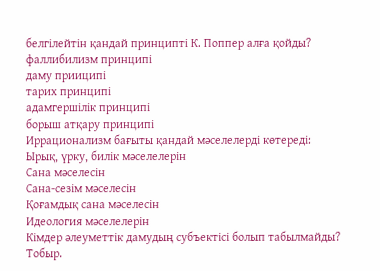белгілейтін қандай принципті К. Поппер алға қойды?
фаллибилизм принципі
даму прииципі
тарих принципі
адамгершілік принципі
борыш атқару принципі
Иррационализм бағыты қандай мәселелердi көтередi:
Ырық, үрку, билiк мәселелерiн
Сана мәселесiн
Сана-сезiм мәселесiн
Қоғамдық сана мәселесiн
Идеология мәселелерiн
Кімдер әлеуметтік дамудың субъектісі болып табылмайды?
Тобыр.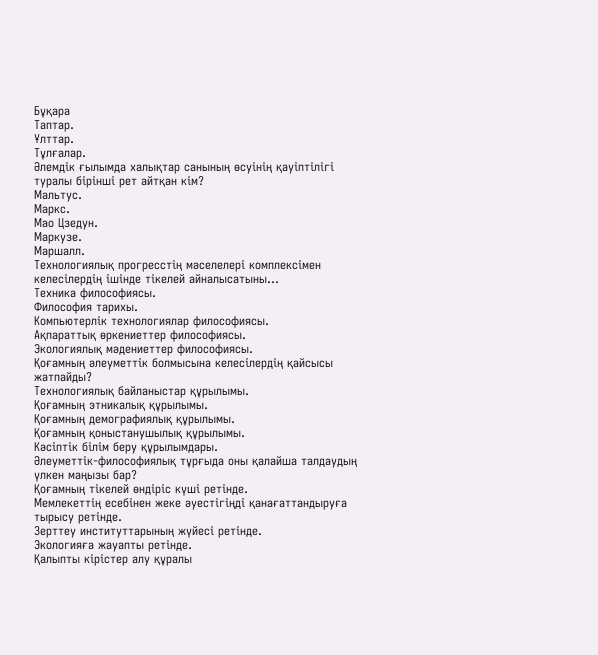Бұқара
Таптар.
Ұлттар.
Тұлғалар.
Әлемдік ғылымда халықтар санының өсуінің қауіптілігі туралы бірінші рет айтқан кім?
Мальтус.
Маркс.
Мао Цзедун.
Маркузе.
Маршалл.
Технологиялық прогресстің мәселелері комплексімен келесілердің ішінде тікелей айналысатыны...
Техника философиясы.
Философия тарихы.
Компьютерлік технологиялар философиясы.
Ақпараттық өркениеттер философиясы.
Экологиялық мәдениеттер философиясы.
Қоғамның әлеуметтік болмысына келесілердің қайсысы жатпайды?
Технологиялық байланыстар құрылымы.
Қоғамның этникалық құрылымы.
Қоғамның демографиялық құрылымы.
Қоғамның қоныстанушылық құрылымы.
Кәсіптік білім беру құрылымдары.
Әлеуметтік-философиялық тұрғыда оны қалайша талдаудың үлкен маңызы бар?
Қоғамның тікелей өндіріс күші ретінде.
Мемлекеттің есебінен жеке әуестігіңді қанағаттандыруға тырысу ретінде.
Зерттеу институттарының жүйесі ретінде.
Экологияға жауапты ретінде.
Қалыпты кірістер алу құралы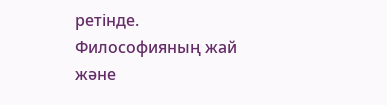ретінде.
Философияның жай және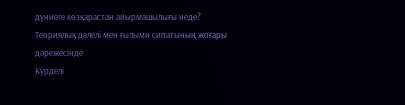дүниеге көзқарастан айырмашылығы неде?
Теориялық дәлелі мен ғылыми сипатының жоғары дәрежесінде
Күрделі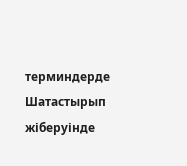терминдерде
Шатастырып жіберуінде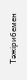Тәжірибемен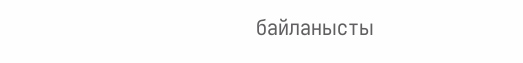байланысты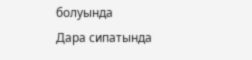болуында
Дара сипатында